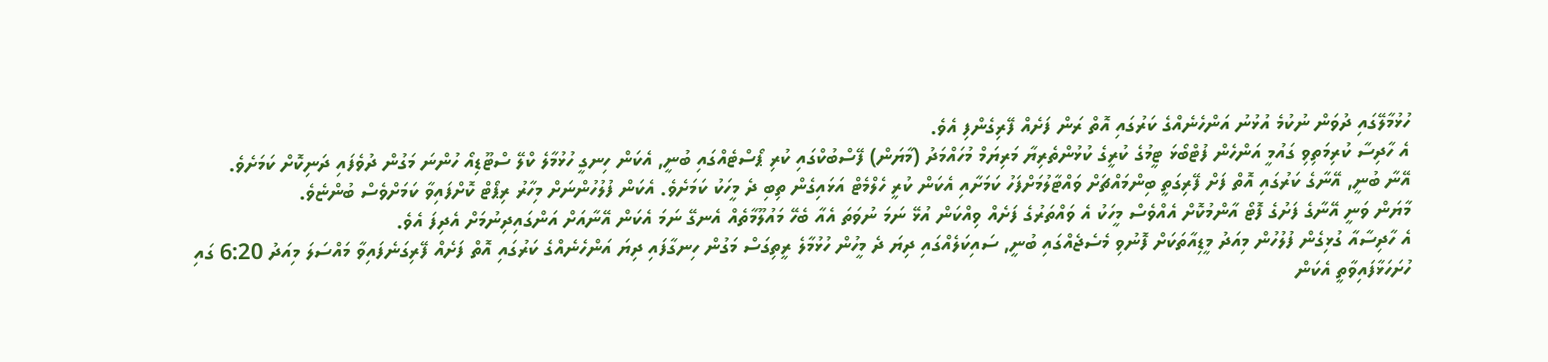ހުޅުމާލޭގައި ދުވަން ނުކުމެ އުޅުނު އަންހެނެއްގެ ކަރުގައި އޮތް ރަން ފަށެއް ފޭރިގެންފި އެވެ.
އެ ހާދިސާ ކުރިމަތިވި ގައުމީ އަންހެން ފުޓްބޯޅަ ޓީމުގެ ކުރީގެ ކުޅުންތެރިޔާ މަރިޔަމް މުހައްމަދު (މާޔަން) ފޭސްބުކްގައި ކުރި ޕޯސްޓެއްގައި ބުނީ, އެކަން ހިނގީ ހުޅުމާލެ ކްލޭ ސްޓޫޑިއޯ ހުންނަ މަގުން ދުވެފައި ދަނިކޮށް ކަމަށެވެ.
އޭނާ ބުނީ, އޭނާގެ ކަރުގައި އޮތް ފަށް ފޭރިގަތީ ބިންމައްޗަށް ވައްޓާލުމަށްފަހު ކަމަށާއި އެކަން ކުރީ ހެލްމެޓް އަޅައިގެން ތިބި ދެ މީހަކު ކަމަށެވެ. އެކަން ފުލުހުންނަށް މިހާރު ރިޕޯޓް ކޮށްފައިވާ ކަމަށްވެސް ބުންޏެވެ.
މާޔަން ވަނީ އޭނާގެ ފަށުގެ ފޮޓޯ އާންމުކޮށް އެއްވެސް މީހަކު އެ ވައްތަރުގެ ފަށެއް ވިއްކަން އުޅޭ ނަމަ ނުވަތަ އެއާ ބެހޭ މައުލޫމާތެއް އެނގޭ ނަމަ އެކަން އޭނާއަށް އަންގައިދިނުމަށް އެދިފަ އެވެ.
އެ ހާދިސާއާ ގުޅިގެން ފުލުހުން މިއަދު މީޑިއާތަކަށް ފޮނުވި މެސެޖެއްގައި ބުނީ, ސައިކަލެއްގައި ދިޔަ ދެ މީހުން ހުޅުމާލެ ރީތިގަސް މަގުން ހިނގާފައި ދިޔަ އަންހެނެއްގެ ކަރުގައި އޮތް ފަށެއް ފޭރިގަނެފައިވާ މައްސަލަ މިއަދު 6:20 ގައި ހުށަހަޅާފައިވާތީ އެކަން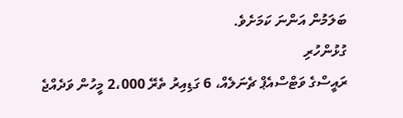ބަލަމުން އަންނަ ކަމަށެވެ.
ގުޅުންހުރި
ރައީސްގެ ވަޓްސްއެޕް ޗެނަލެއް، 6 ގަޑިއިރު ތެރޭ 2،000 މީހުން ވަދެއްޖެ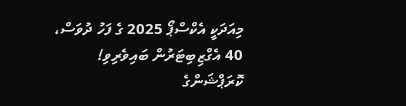މިއަދަކީ އެކްސްޕޯ 2025 ގެ ފަހު ދުވަސް، 40 އެގްޒިބިޓަރުން ބައިވެރިވި!
ކޮރަޕްޝަންގެ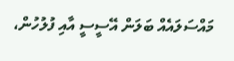މައްސަލައެއް ބަލަން އޭސީސީ އާއި ފުލުހުން،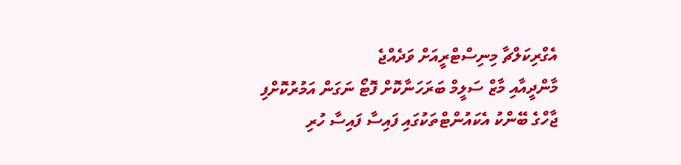އެގްރިކަލްޗާ މިނިސްޓްރީއަށް ވަދެއްޖެ
މާންދީއާއި މާޒް ސަލީމް ބަރަހަނާކޮށް ފޮޓޯ ނަގަން އަމުރުކޮށްފި
ޖާހްގެ ބޭންކު އެކައުންޓްތަކުގައި ފައިސާ ފައިސާ ހުރި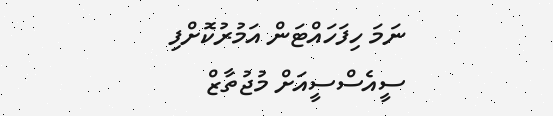ނަމަ ހިފަހައްޓަން އަމުރުކޮށްފި
ސީއެސްސީއަށް މުޖުތާޒް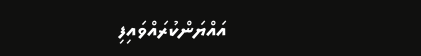އައްޔަންކުރައްވައިފި